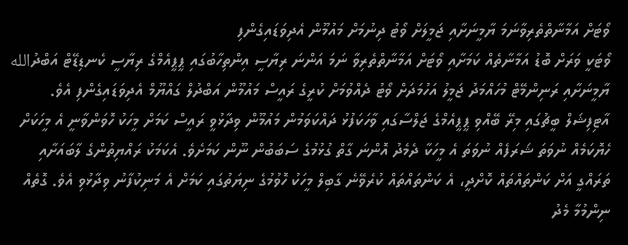ވޯޓަށް އަމާނާތްތެރިވާނަމަ ޔާމީނަށާއި ޖަމީލަށް ވޯޓު ދިނުމަށް މައުމޫން އެދިވަޑައިގެންފި
ވޯޓަކީ ވަރަށް ބޮޑު އަމާނާތެއް ކަމަށާއި ވޯޓަށް އަމާނާތްތެރިވާ ނަމަ އަންނަ ރިޔާސީ އިންތިހާބުގައި ޕީޕީއެމްގެ ރިޔާސީ ކެނޑިޑޭޓް އަބްދުالله ޔާމީނަށާއި ރަނިންމޭޓް މުހައްމަދު ޖަމީލު އަހުމަދަށް ވޯޓު ދެއްވުމަށް ކުރީގެ ރައީސް މައުމޫން އަބްދުލް ގައްޔޫމް އެދިވަޑައިގެންފި އެވެ. އާޓިފިޝަލް ބީޗުގައި މިރޭ ބޭއްވި ޕީޕީއެމްގެ ޖަލްސާގައި ވާހަކަފުޅު ދައްކަވަމުން މައުމޫން ވިދާޅުވީ ރައީސް ކަމަށް މީހަކު ހޮވަންވާނީ އެ މީހަކަށް ހެޔޮކަމެއް ނުވަތަ ޝަރަފެއް ނުވަތަ އެ މީހަކާ ދެމެދު އޮންނަ ގާތް ގުޅުމުގެ ސަބަބުން ނޫން ކަމަށެވެ. އެކަމަކު ރައްޔިތުންގެ ލާބައަށާއި ތަރައްގީ އަށް ކަންތައްތައް ކޮށްދީ، އެ ކަންތައްތައް ކުރެވޭނެ ގާބިލް މީހަކު ހޮވުމުގެ ނިޔަތުގައި ކަމަށް އެ މަނިކުފާނު ވިދާޅުވި އެވެ. ގޮތެއް ނިންމުމާ މެދު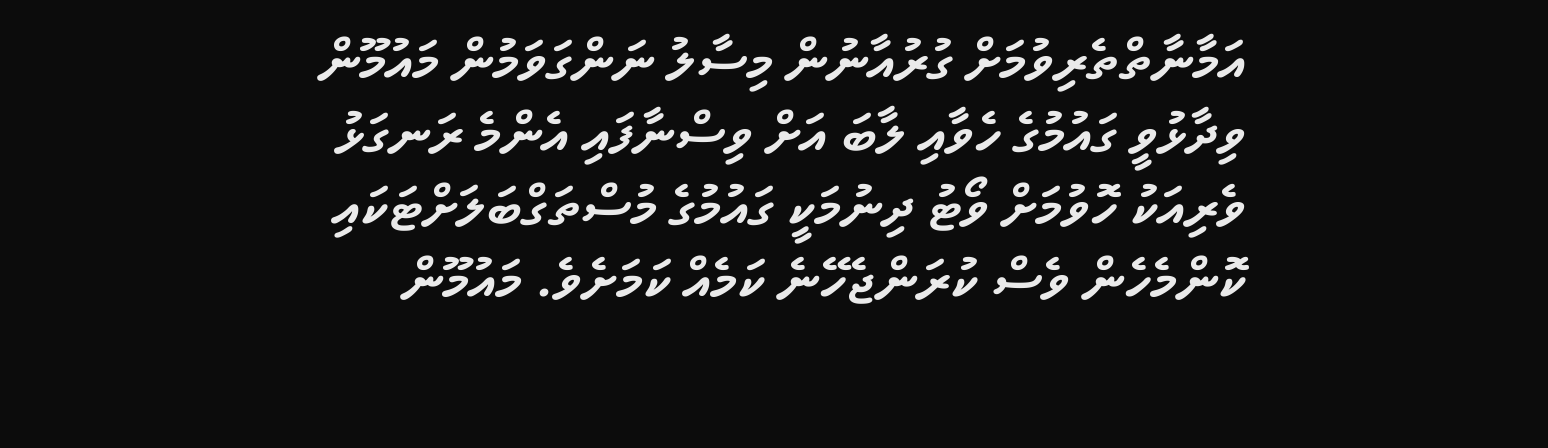އަމާނާތްތެރިވުމަށް ގުރުއާނުން މިސާލު ނަންގަވަމުން މައުމޫން ވިދާޅުވީ ގައުމުގެ ހެވާއި ލާބަ އަށް ވިސްނާފައި އެންމެ ރަނގަޅު ވެރިއަކު ހޮވުމަށް ވޯޓު ދިނުމަކީ ގައުމުގެ މުސްތަގްބަލަށްޓަކައި ކޮންމެހެން ވެސް ކުރަންޖެހޭނެ ކަމެއް ކަމަށެވެ. މައުމޫން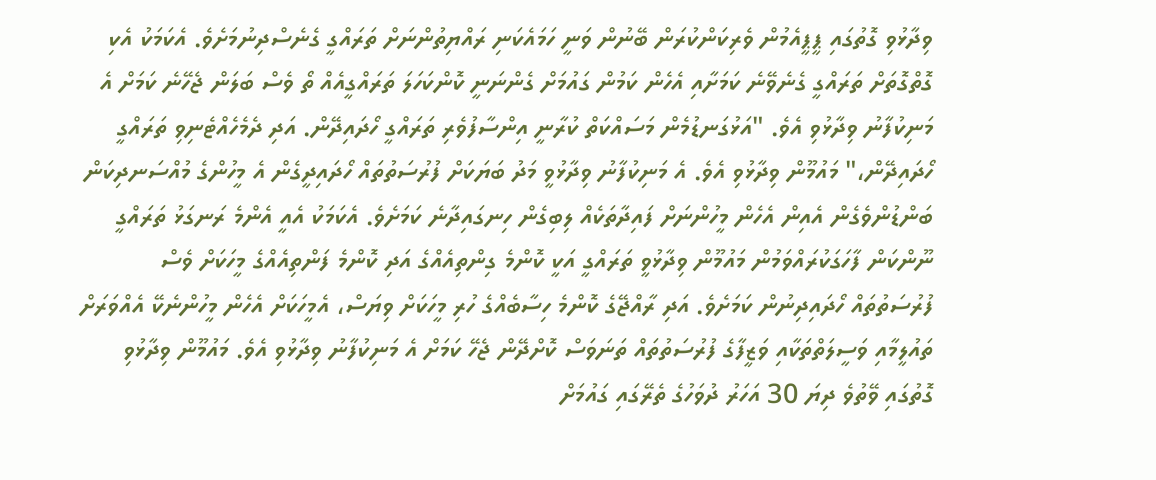ވިދާޅުވި ގޮތުގައި ޕީޕީއެމުން ވެރިކަންކުރަން ބޭނުން ވަނީ ހަމައެކަނި ރައްޔިތުންނަށް ތަރައްގީ ގެނެސްދިނުމަށެވެ. އެކަމަކު އެކި ގޮތްގޮތަށް ތަރައްގީ ގެނެވޭނެ ކަމަށާއި އެހެން ކަމުން ގައުމަށް ގެންނަނީ ކޮންކަހަލަ ތަރައްގީއެއް ތޯ ވެސް ބަލަން ޖެހޭނެ ކަމަށް އެ މަނިކުފާނު ވިދާޅުވި އެވެ. "އަޅުގަނޑުމެން މަސައްކަތް ކުރާނީ އިންސާފުވެރި ތަރައްގީ ހޯދައިދޭން. އަދި ދެމެހެއްޓެނިވި ތަރައްގީ ހޯދައިދޭން،" މައުމޫން ވިދާޅުވި އެވެ. އެ މަނިކުފާނު ވިދާޅުވީ މަދު ބަޔަކަށް ފުރުސަތުތައް ހޯދައިދީގެން އެ މީހުންގެ މުއްސަނދިކަން ބަންޑުންވެގެން އެއިން އެހެން މީހުންނަށް ފައިދާތަކެއް ލިބިގެން ހިނގައިދާނެ ކަމަށެވެ. އެކަމަކު އެއީ އެންމެ ރަނގަޅު ތަރައްގީ ނޫންކަން ފާހަގަކުރައްވަމުން މައުމޫން ވިދާޅުވީ ތަރައްގީ އަކީ ކޮންމެ ގިންތިއެއްގެ އަދި ކޮންމެ ފަންތިއެއްގެ މީހަކަށް ވެސް ފުރުސަތުތައް ހޯދައިދިނުން ކަމަށެވެ. އަދި ރާއްޖޭގެ ކޮންމެ ހިސާބެއްގެ ހުރި މީހަކަށް ވިޔަސް، އެމީހަކަށް އެހެން މީހުންނެކޭ އެއްވަރަށް ތައުލީމާއި ވަސީލަތްތަކާއި ވަޒީފާގެ ފުރުސަތުތައް ތަނަވަސް ކޮށްދޭން ޖެހޭ ކަމަށް އެ މަނިކުފާނު ވިދާޅުވި އެވެ. މައުމޫން ވިދާޅުވި ގޮތުގައި ވޭތުވެ ދިޔަ 30 އަހަރު ދުވަހުގެ ތެރޭގައި ގައުމަށް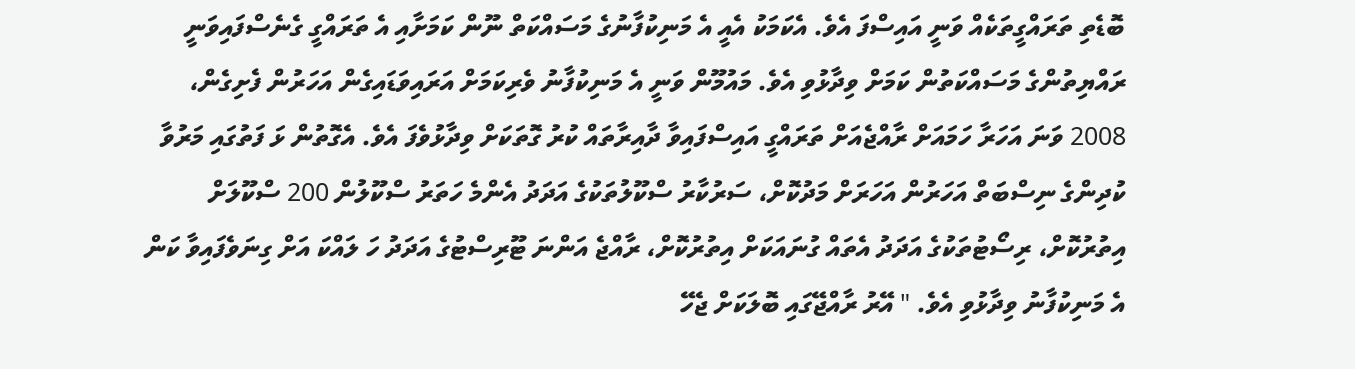ބޮޑެތި ތަރައްގީތަކެއް ވަނީ އައިސްފަ އެވެ. އެކަމަކު އެއީ އެ މަނިކުފާނުގެ މަސައްކަތް ނޫން ކަމަށާއި އެ ތަރައްގީ ގެނެސްފައިވަނީ ރައްޔިތުންގެ މަސައްކަތުން ކަމަށް ވިދާޅުވި އެވެ. މައުމޫން ވަނީ އެ މަނިކުފާނު ވެރިކަމަށް އަރައިވަޑައިގެން އަހަރުން ފެށިގެން، 2008 ވަނަ އަހަރާ ހަމައަށް ރާއްޖެއަށް ތަރައްގީ އައިސްފައިވާ ދާއިރާތައް ކުރު ގޮތަކަށް ވިދާޅުވެފަ އެވެ. އެގޮތުން ޅަ ފަތުގައި މަރުވާ ކުދިންގެ ނިސްބަތް އަހަރުން އަހަރަށް މަދުކޮށް، ސަރުކާރު ސްކޫލުތަކުގެ އަދަދު އެންމެ ހަތަރު ސްކޫލުން 200 ސްކޫލަށް އިތުރުކޮށް، ރިސޯޓުތަކުގެ އަދަދު އެތައް ގުނައަކަށް އިތުރުކޮށް، ރާއްޖެ އަންނަ ޓޫރިސްޓުގެ އަދަދު ހަ ލައްކަ އަށް ގިނަވެފައިވާ ކަން އެ މަނިކުފާނު ވިދާޅުވި އެވެ. " އޭރު ރާއްޖޭގައި ބޮލަކަށް ޖެހޭ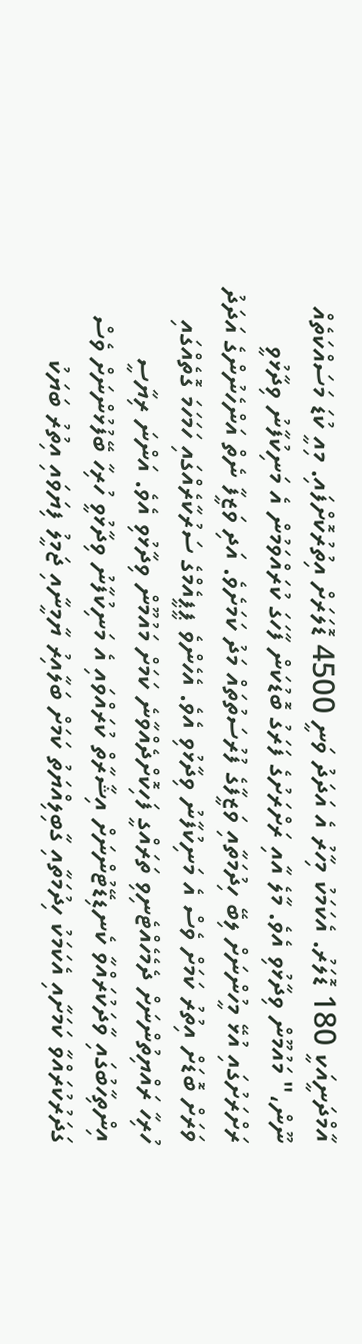އާމްދަނީއަކީ 180 ޑޮލަރު. އެކަމަކު މިހާރު އެ އަދަދު ވަނީ 4500 ޑޮލަރަށް އިތުރުކޮށްފައި. މިއީ ކުޑަ މަސައްކަތެއް ނޫން،" މައުމޫން ވިދާޅުވި އެވެ. މާލެ އާއި ރަށްރަށުގެ ފަރަގު ބޮޑުކަން ފާހަގަ ކުރައްވަމުން އެ މަނިކުފާނު ވިދާޅުވީ ރަށްރަށުގައި އުޅޭ މީހުންނަށް ލިބޭ ހިދުމަތާއި ވަޒީފާގެ ފުރުސަތުތައް މަދު ކަމަށެވެ. އަދި ވަޒީފާ ނެތް އަންހެނުންގެ އަދަދު ވަރަށް ބޮޑަށް އިތުރު ކަމަށް ވެސް އެ މަނިކުފާނު ވިދާޅުވި އެވެ. އެހެންވެ ޕީޕީއެމްގެ ސަރުކާރެއްގައި ހަމަހަމަ ގޮތެއްގައި ހުރިހާ ރައްޔިތުންނަށް ދެމެހެއްޓެނިވި ތަރައްގީ ފަހިކޮށްދެއްވާނެ ކަމަށް މައުމޫން ވިދާޅުވި އެވެ. އަންނަ ރިޔާސީ އިންތިހާބުގައި ވާދަކުރައްވާ ކެނޑިޑޭޓުންނަށް އިޝާރާތް ކުރައްވައި އެ މަނިކުފާނު ވިދާޅުވީ ހުރިހާ ބޭފުޅުންނަށް ވެސް ގަދަރުކުރައްވާ ކަމަށާއި އެކަމަކު ހިދުމަތާއި ގާބިލިއްޔަތު ކަމަށް ބަލާއިރު ޔާމީނާއި ޖަމީލު ފިޔަވައި އިތުރު ބަޔަކު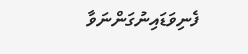ފެނިވަޑައިނުގަންނަވާ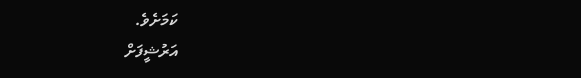ކަމަށެވެ.
އަރުޝީފަށް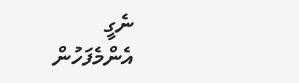ނެގީ
އެންމެފަހުން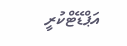އަޕްޑޭޓްކުރީ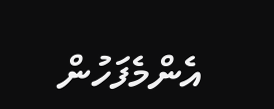އެންމެފަހުން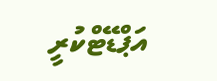އަޕްޑޭޓްކުރީ